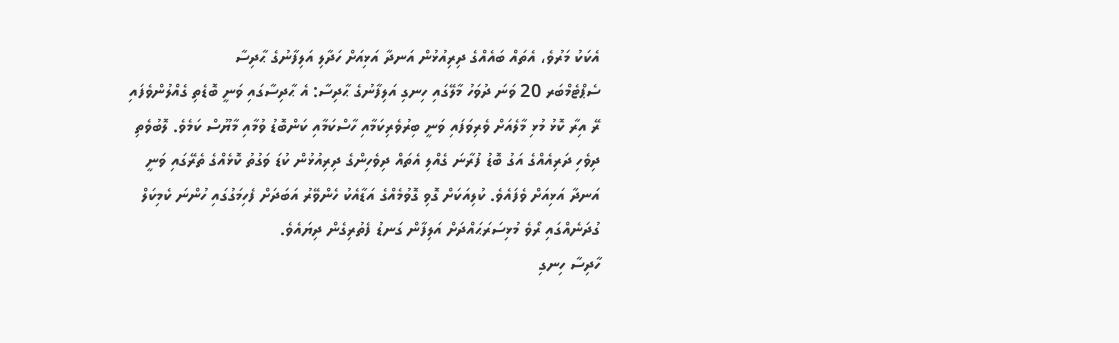އެކަކު މަރުވެ، އެތައް ބައެއްގެ ދިރިއުޅުން އަނދާ އަޅިއަށް ހަދާލި އަލިފާނުގެ ޙާދިސާ
ސެޕްޓެމްބަރ 20 ވަނަ ދުވަހު މާލޭގައި ހިނގި އަލިފާނުގެ ޙާދިސާ: އެ ޙާދިސާގައި ވަނީ ބޮޑެތި ގެއްލުންވެފައި
ރޭ އިރާ ކޮޅު މުޅި މާލެއަށް ވެރިވަފައި ވަނީ ބިރުވެރިކަމާއި ހާސްކަމާއި ކަންބޮޑު ވުމާއި މާޔޫސް ކަމެވެ. ލޮބުވެތި ދިވެހި ދަރިއެއްގެ އަގު ބޮޑު ފުރާނަ ގެއްލި އެތައް ދިވެހިންގެ ދިރިއުޅުން ކުޑަ ވަގުތު ކޮޅެއްގެ ތެރޭގައި ވަނީ އަނދާ އަޅިއަށް ވެފައެވެ. ކުލިއަކަށް ގޮވި ގޮވުމެއްގެ އަޑާއެކު ހެންވޭރު އަބަދަށް ފެހިމަގުގައި ހުންނަ ކެމިކަލް ގުދަނެއްގައި ރޯވެ މުޅިސަރަޙައްދަށް އަލިފާން ގަނޑު ފެތުރިގެން ދިޔައެވެ.
ހާދިސާ ހިނގި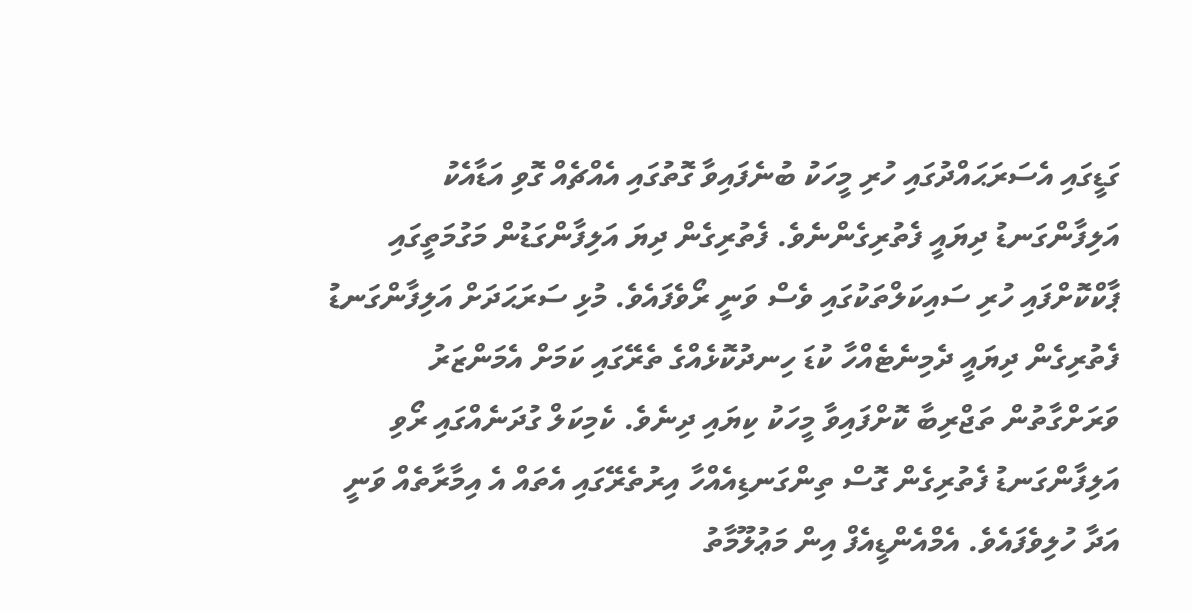ގަޑީގައި އެސަރަޙައްދުގައި ހުރި މީހަކު ބުނެފައިވާ ގޮތުގައި އެއްޗެއް ގޮވި އަޑާއެކު އަލިފާންގަނޑު ދިޔައީ ފެތުރިގެންނެވެ. ފެތުރިގެން ދިޔަ އަލިފާންގަޑުން މަގުމަތީގައި ޕާކްކޮށްފައި ހުރި ސައިކަލްތަކުގައި ވެސް ވަނީ ރޯވެފައެވެ. މުޅި ސަރަޙަދަށް އަލިފާންގަނޑު ފެތުރިގެން ދިޔައީ ދެމިނެޓެއްހާ ކުޑަ ހިނދުކޮޅެއްގެ ތެރޭގައި ކަމަށް އެމަންޒަރު ވަރަށްގާތުން ތަޖްރިބާ ކޮށްފައިވާ މީހަކު ކިޔައި ދިނެވެ. ކެމިކަލް ގުދަނެއްގައި ރޯވި އަލިފާންގަނޑު ފެތުރިގެން ގޮސް ތިންގަނޑިއެއްހާ އިރުތެރޭގައި އެތައް އެ އިމާރާތެއް ވަނީ އަދާ ހުލިވެފައެވެ. އެމްއެންޑީއެފް އިން މަޢުލޫމާތު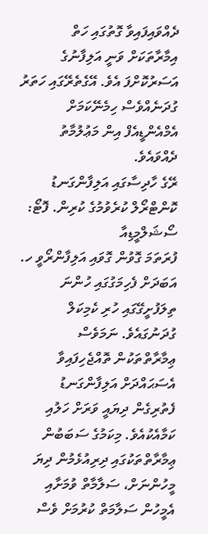ދެއްވައިފައިވާ ގޮތުގައި ހަތް އިމާރާތަކަށް ވަނީ އަލިފާނުގެ އަސަރުކޮށްފަ އެވެ. އޭގެތެރޭގައި ހަތަރު ގުދަނެއްވެސް ހިމެނޭކަމަށް އެމްއެންޑީއެފް އިން މަޢުލުމާތު ދެއްވައެވެ.
ރޭގެ ހާދިސާގައި އަލިފާންގަނޑު ކޮންޓްރޯލް ކުރެވުމުގެ ކުރިން. ފޮޓޯ: ސޯޝަލްމީޑިއާ
ފުރަތަމަ ގޮވުން ގޮވައި އަލިފާންރޯވީ ހ. އަބަދަށް ފެހިމަގުގައި ހުންނަ ތިލަފުށީގޭގައި ހުރި ކެމިކަލް ގުދަނުގައެވެ. ނަމަވެސް ޢިމާރާތްތަކުން ތޮއްޖެހިފައިވާ އެސަޙައްދަށް އަލިފާންގަނޑު ފެތުރިގެން ދިޔައީ ވަރަށް ހަލުއި ކަމާއެކުއެވެ. މިކަމުގެ ސަބަބުން ޢިމާރާތްތަކުގައި ދިރިއުޅެމުން ދިޔަ މީހުންނަށް، ސަލާމާތް ވުމަށާއި އެމީހުން ސަލާމަތް ކުރުމަށް ވެސް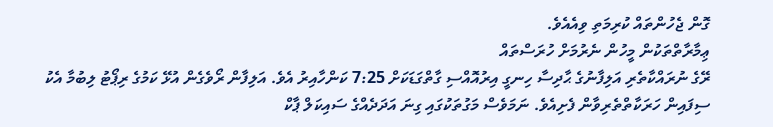ގޮން ޖެހުންތައް ކުރިމަތި ވިއެއެވެ.
ޢިމާރާތްތަކުން މީހުން ނެރުމަށް ހުރަސްތައް
ރޭގެ ނުރައްކާތެރި އަލިފާނުގެ ޙާދިސާ ހިނގީ އިރުއޮއްސި ގާތްގަޑަކަށް 7:25 ކަންހާއިރު އެވެ. އަލިފާން ރޯވެގެން އުޅޭ ކަމުގެ ރިޕޯޓު ލިބުމާ އެކު ސިފައިން ހަރަކާތްތެރިވާން ފެށިއެވެ. ނަމަވެސް މަގުތަކުގައި ގިނަ އަދަދެއްގެ ސައިކަލް ޕާކް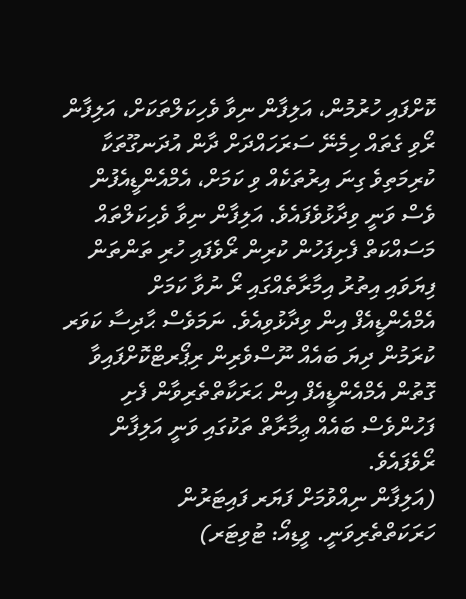ކޮށްފައި ހުރުމުން، އަލިފާން ނިވާ ވެހިކަލްތަކަށް، އަލިފާން ރޯވި ގެތައް ހިމެނޭ ސަރަހައްދަށް ދާން އުދަނގޫތަކާ ކުރިމަތިވެ ގިނަ އިރުތަކެއް ވި ކަމަށް، އެމްއެންޑީއެފުން ވެސް ވަނީ ވިދާޅުވެފައެވެ. އަލިފާން ނިވާ ވެހިކަލްތައް މަސައްކަތް ފެށިފަހުން ކުރިން ރޯވެފައި ހުރި ތަންތަން ފިޔަވައި އިތުރު އިމާރާތެއްގައި ރޯ ނުވާ ކަމަށް އެމްއެންޑީއެފް އިން ވިދާޅުވިއެވެ. ނަމަވެސް ޙާދިސާ ކަވަރ ކުރަމުން ދިޔަ ބައެއް ނޫސްވެރިން ރިޕޯރޓްކޮށްފައިވާ ގޮތުން އެމްއެންޑީއެފް އިން ޙަރަކާތްތެރިވާން ފެށި ފަހުންވެސް ބައެއް ޢިމާރާތް ތަކުގައި ވަނީ އަލިފާން ރޯވެފައެވެ.
(އަލިފާން ނިއްވުމަށް ފަޔަރ ފައިޓަރުން ހަރަކަތްތެރިވަނީ. ވީޑިއޯ: ޓުވިޓަރ)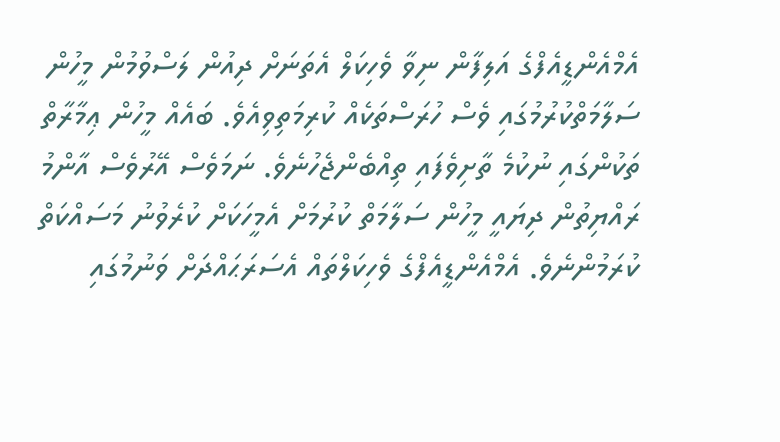އެމްއެންޑީއެފްގެ އަލިފާން ނިވާ ވެހިކަލް އެތަނަށް ދިއުން ލަސްވުމުން މީހުން ސަލާމަތްކުރުމުގައި ވެސް ހުރަސްތަކެއް ކުރިމަތިވިއެވެ. ބައެއް މީހުން ޢިމާރާތް ތަކުންގައި ނުކުމެ ތާށިވެފައި ތިއްބެންޖެހުނެވެ. ނަމަވެސް އޭރުވެސް އާންމު ރައްޔިތުން ދިޔައީ މީހުން ސަލާމަތް ކުރުމަށް އެމީހަކަށް ކުރެވުނު މަސައްކަތް ކުރަމުންނެވެ. އެމްއެންޑީއެފްގެ ވެހިކަލްތައް އެސަރަޙައްދަށް ވަނުމުގައި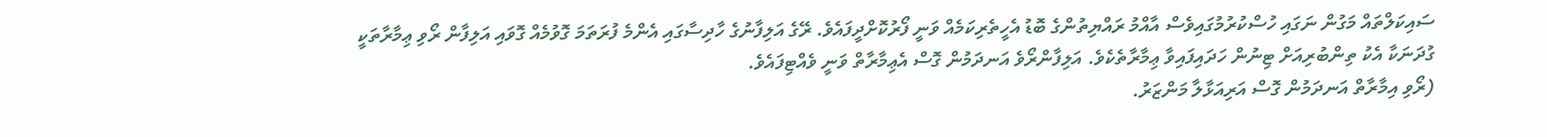ސައިކަލްތައް މަގުން ނަގައި ހުސްކުރުމުގައިވެސް އާއްމު ރައްޔިތުންގެ ބޮޑު އެހީތެރިކަމެއް ވަނީ ފޯރުކޮށްދީފައެވެ. ރޭގެ އަލިފާނުގެ ހާދިސާގައި އެންމެ ފުރަތަމަ ގޮވުމެއް ގޮވައި އަލިފާން ރޯވި ޢިމާރާތަކީ ގުދަނަކާ އެކު ތިންބުރިއަށް ޓިނުން ހަދައިފައިވާ ޢިމާރާތެކެވެ. އަލިފާންރޯވެ އަނދަމުން ގޮސް އެޢިމާރާތް ވަނީ ވެއްޓިފައެވެ.
(ރޯވި އިމާރާތް އަނދަމުން ގޮސް އަރިއަޅާލާ މަންޒަރު.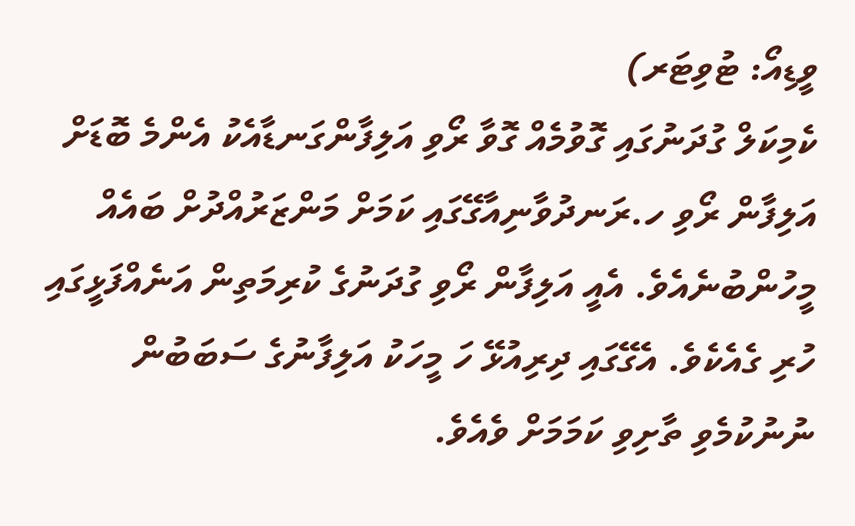ވީޑިއޯ: ޓުވިޓަރ)
ކެމިކަލް ގުދަނުގައި ގޮވުމެއް ގޮވާ ރޯވި އަލިފާންގަނޑާއެކު އެންމެ ބޮޑަށް އަލިފާން ރޯވި ހ.ރަނދުވާނިއާގޭގައި ކަމަށް މަންޒަރުއްދުށް ބައެއް މީހުންބުނެއެވެ. އެއީ އަލިފާން ރޯވި ގުދަނުގެ ކުރިމަތިން އަނެއްފަޅީގައި ހުރި ގެއެކެވެ. އެގޭގައި ދިރިއުޅޭ ހަ މީހަކު އަލިފާނުގެ ސަބަބުން ނުނުކުމެވި ތާށިވި ކަމަމަށް ވެއެވެ.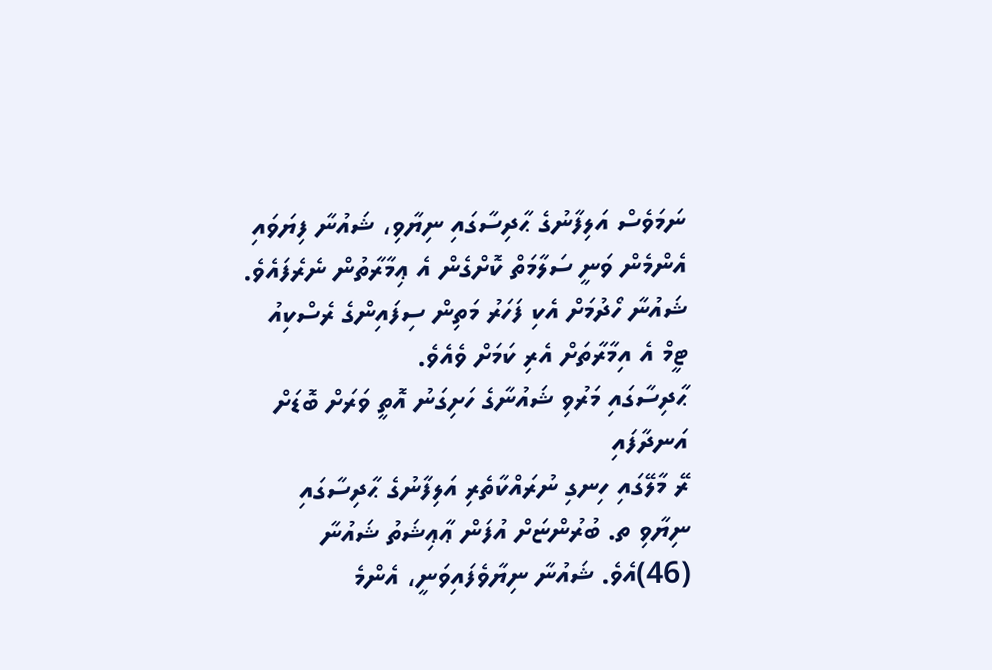ނަމަވެސް އަލިފާނުގެ ޙާދިސާގައި ނިޔާވި، ޝައުނާ ފިޔަވައި އެންމެން ވަނީ ސަލާމަތް ކޮށްގެން އެ ޢިމާރާތުން ނެރެފައެވެ. ޝައުނާ ހޯދުމަށް އެކި ފަހަރު މަތިން ސިފައިންގެ ރެސްކިއު ޓީމް އެ އިމާރާތަށް އެރި ކަމަށް ވެއެވެ.
ޙާދިސާގައި މަރުވި ޝައުނާގެ ހަށިގަނު އޮތީ ވަރަށް ބޮޑަށް އަނދާފައި
ރޭ މާލޭގައި ހިނގި ނުރައްކާތެރި އަލިފާނުގެ ޙާދިސާގައި ނިޔާވި ތ. ބުރުންޏަށް އުފަން ޢާޢިޝަތު ޝައުނާ (46)އެވެ. ޝައުނާ ނިޔާވެފައިވަނީ، އެންމެ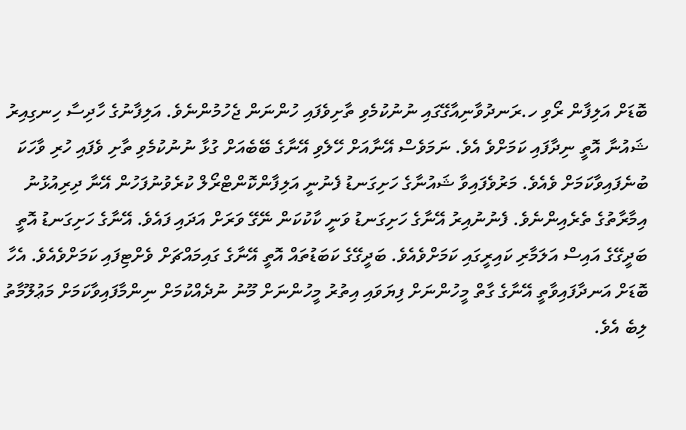ބޮޑަށް އަލިފާން ރޯވި ހ.ރަނދުވާނިއާގޭގައި ނުނުކުމެވި ތާށިވެފައި ހުންނަން ޖެހުމުންނެވެ. އަލިފާނުގެ ހާދިސާ ހިނގިއިރު ޝައުނާ އޮތީ ނިދާފައި ކަމަށްވެ އެވެ. ނަމަވެސް އޭނާއަށް ހޭލެވި އޭނާގެ ބޭބެއަށް ގުޅާ ނުނުކުމެވި ތާށި ވެފައި ހުރި ވާހަކަ ބުނެފައިވާކަމަށް ވެއެވެ. މަރުވެފައިވާ ޝައުނާގެ ހަށިގަނޑު ފެނުނީ އަލިފާންކޮންޓްރޯލް ކުރެވުނުފަހުން އޭނާ ދިރިއުޅުނު އިމާރާތުގެ ތެރެއިންނެވެ. ފެނުނުއިރު އޭނާގެ ހަށިގަނޑު ވަނީ ކާކުކަން ނޭގޭ ވަރަށް އަދައި ފައެވެ. އޭނާގެ ހަށިގަނޑު އޮތީ ބަދީގޭގެ އައިސް އަލަމާރި ކައިރީގައި ކަމަށްވެއެވެ. ބަދީގޭގެ ކަބަޑުތައް އޮތީ އޭނާގެ ގައިމައްޗަށް ވެށްޓިފައި ކަމަށްވެއެވެ. އެހާ ބޮޑަށް އަނދާފައިވާތީ އޭނާގެ ގާތް މީހުންނަށް ފިޔަވައި އިތުރު މީހުންނަށް މޫނު ނުދެއްކުމަށް ނިންމާފައިވާކަމަށް މަޢުލޫމާތު ލިބެ އެވެ.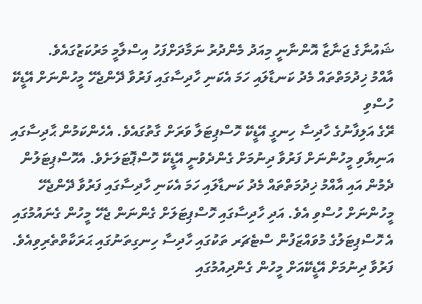ޝައުނާގެ ޖަނާޒާ އޮންނާނީ މިއަދު މެންދުރު ނަމާދަށްފަހު އިސްލާމީ މަރުކަޒުގައެވެ.
އާއްމު ޚިދުމަތްތައް މެދު ކަނޑާލައި ހަމަ އެކަނި ހާދިސާގައި ފަރުވާ ދޭންޖެހޭ މީހުންނަށް އޭޑީކޭ ހުސްވި
ރޭގެ އަލިފާނުގެ ހާދިސާ ހިނގީ އޭޑީކޭ ހޮސްޕިޓަލާ ވަރަށް ގާތުގައެވެ. އެހެންކަމުން ޙާދިސާގައި އަނިޔާވި މީހުންނަށް ފަރުވާ ދިނުމަށް ގެންދެވުނީ އޭޑީކޭ ހޮސްޕޮޓަލަށެވެ. އެހޮސްޕިޓަލުން ދެމުން އައި އާއްމު ޚިދުމަތްތައް މެދު ކަނޑާލައި ހަމަ އެކަނި ހާދިސާގައި ފަރުވާ ދޭންޖެހޭ މީހުންނަށް ހުސްވި އެވެ. އަދި ހާދިސާގައި ހޮސްޕިޓަލަށް ގެންނަން ޖެހޭ މީހުން ގެނައުމުގައި އެ ހޮސްޕިޓަލުގެ މުވައްޒަފުން ސްޓެޗަރ ތަކުގައި ހާދިސާ ހިނގިތަނުގައި ޙަރަކާތްތެރިވިއެވެ. ފަރުވާ ދިނުމަށް އޭޑީކޭއަށް މީހުން ގެންދިއުމުގައި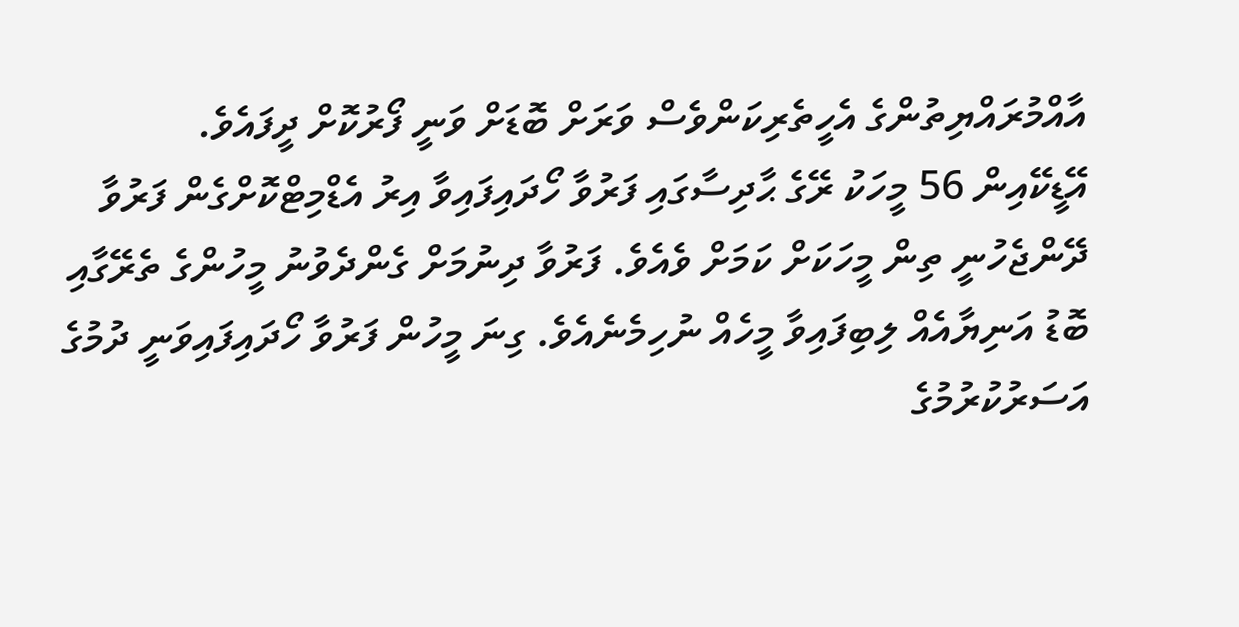އާއްމުރައްޔިތުންގެ އެހީތެރިކަންވެސް ވަރަށް ބޮޑަށް ވަނީ ފޯރުކޮށް ދީފައެވެ.
އޭޑީކޭއިން 56 މީހަކު ރޭގެ ޙާދިސާގައި ފަރުވާ ހޯދައިފައިވާ އިރު އެޑްމިޓްކޮށްގެން ފަރުވާ ދޭންޖެހުނީ ތިން މީހަކަށް ކަމަށް ވެއެވެ. ފަރުވާ ދިނުމަށް ގެންދެވުނު މީހުންގެ ތެރޭގާއި ބޮޑު އަނިޔާއެއް ލިބިފައިވާ މީހެއް ނުހިމެނެއެވެ. ގިނަ މީހުން ފަރުވާ ހޯދައިފައިވަނީ ދުމުގެ އަސަރުކުރުމުގެ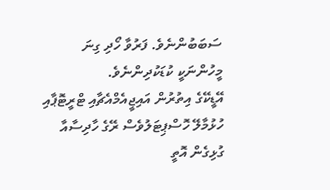ސަބަބުންނެވެ. ފަރުވާ ހޯދި ގިނަ މީހުންނަކީ ކުޑަކުދިންނެވެ.
އޭޑީކޭގެ އިތުރުން އައިޖީއެމްއެޗާއި ޓްރީޓޮޕާއި ހުޅުމާލޭ ހޮސްޕިޓަލުވެސް ރޭގެ ހާދިސާއާ ގުޅިގެން އޮތީ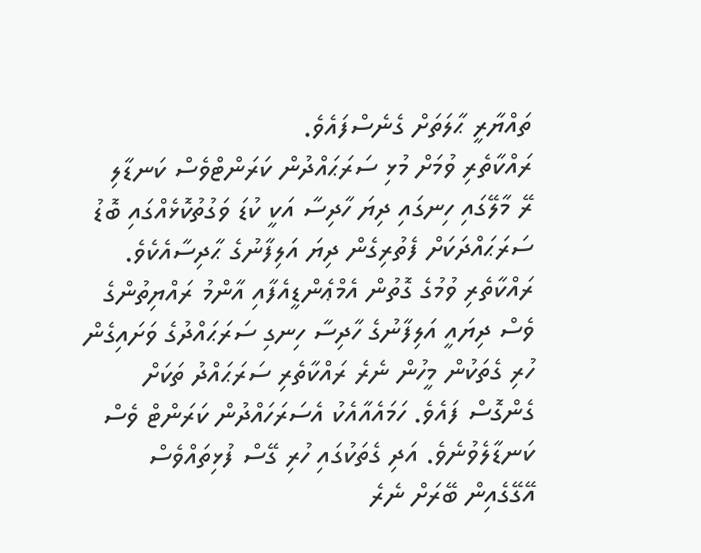ތައްޔާރީ ޙާލަތަށް ގެނެސްފައެވެ.
ރައްކާތެރި ވުމަށް މުޅި ސަރަޙައްދުން ކަރަންޓްވެސް ކަނޑާލި
ރޭ މާލޭގައި ހިނގައި ދިޔަ ހާދިސާ އަކީ ކުޑަ ވަގުތުކޮޅެއްގައި ބޮޑު ސަރަޙައްދަކަށް ފެތުރިގެން ދިޔަ އަލިފާނުގެ ޙާދިސާއެކެވެ. ރައްކާތެރި ވުމުގެ ގޮތުން އެމްޢެންޑީއެފާއި އާންމު ރައްޔިތުންގެ ވެސް ދިޔައީ އަލިފާނުގެ ހާދިސާ ހިނގި ސަރަޙައްދުގެ ވަށައިގެން ހުރި ގެތަކުން މީހުން ނެރެ ރައްކާތެރި ސަރަޙައްދު ތަކަށް ގެންގޮސް ފައެވެ. ހަމައެއާއެކު އެސަރަހައްދުން ކަރަންޓް ވެސް ކަނޑާލެވުނެވެ. އަދި ގެތަކުގައި ހުރި ގޭސް ފުޅިތައްވެސް އޭގޭގެއިން ބޭރަށް ނެރެ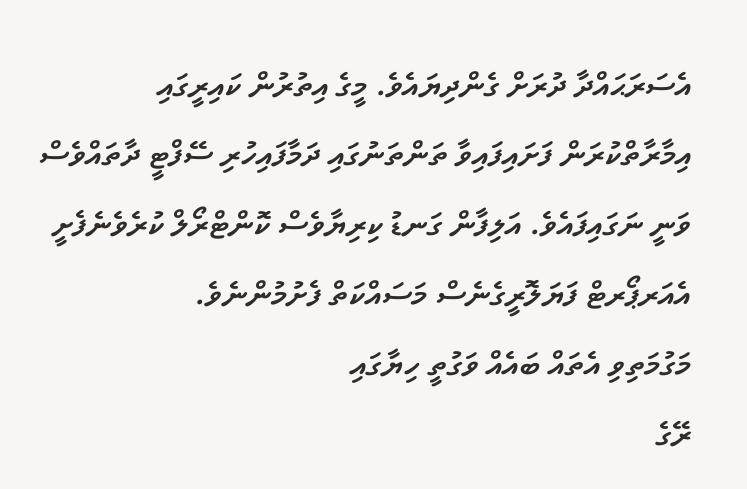އެސަރަޙައްދާ ދުރަށް ގެންދިޔައެވެ. މީގެ އިތުރުން ކައިރީގައި އިމާރާތްކުރަން ފަށައިފައިވާ ތަންތަނުގައި ދަމާފައިހުރި ސޭފްޓީ ދާތައްވެސް ވަނީ ނަގައިފައެވެ. އަލިފާން ގަނޑު ކިރިޔާވެސް ކޮންޓްރޯލް ކުރެވެނެފެށީ އެއަރޕޯރޓް ފަޔަލޮރީގެނެސް މަސައްކަތް ފެށުމުންނެވެ.
މަގުމަތިވި އެތައް ބައެއް ވަގުތީ ހިޔާގައި
ރޭގެ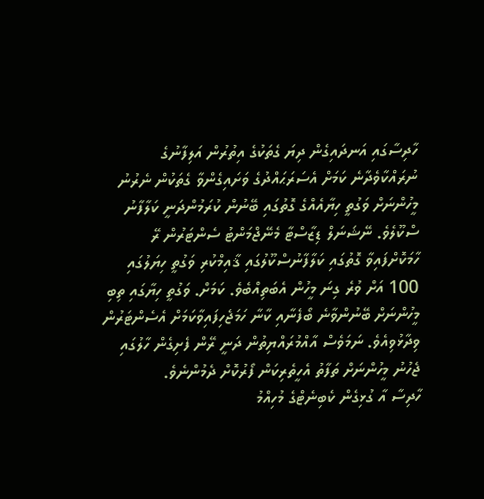ހާދިސާގައި އަނދައިގެން ދިޔަ ގެތަކުގެ އިތުރުން އަލިފާނުގެ ނުރައްކާވެދާނެ ކަމަށް އެސަރަޙައްދުގެ ވަށައިގެންވާ ގެތަކުން ނެރުނު މީހުންނަށް ވަގުތީ ހިޔާއެއްގެ ގޮތުގައި ބޭނުން ކުރަމުންދަނީ ކަލާފާނު ސްކޫލެވެ. ނޭޝަނަލް ޑިޒާސްޓާ މެނޭޖްމަންޓު ސެންޓަރުން ރޭ ހާމަކޮށްފައިވާ ގޮތުގައި ކަލާފާނުސްކޫލުގައި ޤާއިމްކުރި ވަގުތީ ހިޔަލުގައި 100 އަށް ވުރެ ގިނަ މީހުން އެބަތިއްބެވެ. ކަމަށް. ވަގުތީ ހިޔާގައި ތިބި މީހުންނަށް ބޭނުންވާނެ ބޯފެނާއި ކާނާ ހަމަޖެހިފައިވާކަމަށް އެސެންޓަރުން ވިދާޅުވިއެވެ. ނަމަވެސް އާއްމުރައްޔިތުން ދަނީ ރޭން ފެށިގެން ހާލުގައި ޖެހުނު މީހުންނަށް ތަފާތު އެހީތެރިކަން ފޯރުކޮށް ދެމުންނެވެ.
ހާދިސާ އާ ގުޅިގެން ކެބިނެޓްގެ މުހިއްމު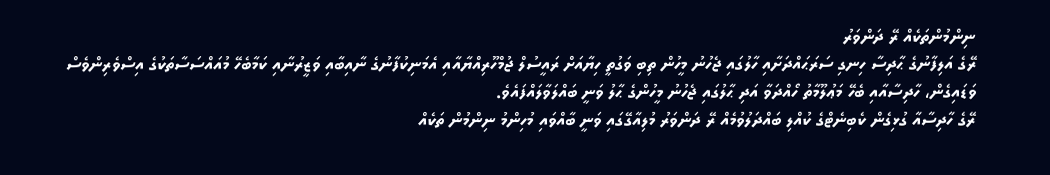ނިންމުންތަކެއް ރޭ ދަންވަރު
ރޭގެ އަލިފާނުގެ ޙާދިސާ ހިނގި ސަރަޙައްދަށާއި ހާލުގައި ޖެހުނު މީހުން ތިބި ވަގުތީ ހިޔާއަށް ރައީސުލް ޖުމްހޫރިއްޔާއާއި އެމަނިކުފާނުގެ ނާއިބާއި ވަޒީރުނާއި ކަމާބެހޭ މުއައްސަސާތަކުގެ އިސްވެރިންވެސް ވަޑައިގެން، ހާދިސާއާއި ބެހޭ މަޢުލޫމާތު ހޯއްދަވާ އަދި ޙާލުގައި ޖެހުނު މީހުންގެ ޙާލު ވަނީ ބައްލަވާލައްފައެވެ.
ރޭގެ ހާދިސާއާ ގުޅިގެން ކެބިނެޓްގެ ކުއްލި ބައްދަލުވުމެއް ރޭ ދަންވަރު މުލިއާގޭގައި ވަނީ ބާއްވައި މުހިންމު ނިންމުން ތަކެއް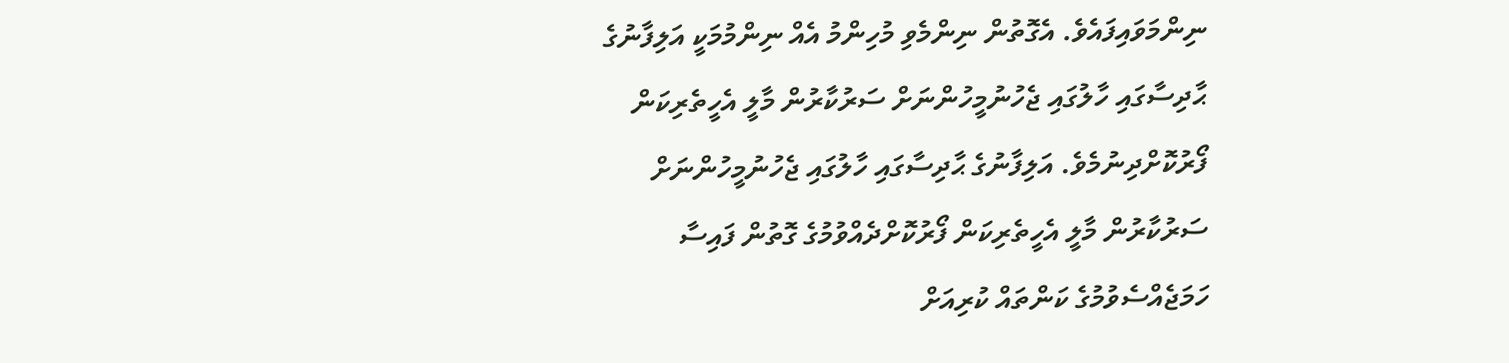ނިންމަވައިފައެވެ. އެގޮތުން ނިންމެވި މުހިންމު އެއް ނިންމުމަކީ އަލިފާނުގެ ޙާދިސާގައި ހާލުގައި ޖެހުނުމީހުންނަށް ސަރުކާރުން މާލީ އެހީތެރިކަން ފޯރުކޮށްދިނުމެވެ. އަލިފާނުގެ ޙާދިސާގައި ހާލުގައި ޖެހުނުމީހުންނަށް ސަރުކާރުން މާލީ އެހީތެރިކަން ފޯރުކޮށްދެއްވުމުގެ ގޮތުން ފައިސާ ހަމަޖެއްސެވުމުގެ ކަންތައް ކުރިއަށް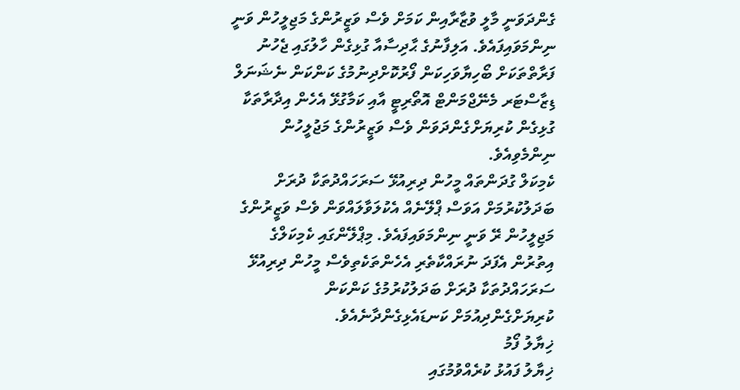ގެންދަވަނީ މާލީ ވުޒާރާއިން ކަމަށް ވެސް ވަޒީރުންގެ މަޖިލީހުން ވަނީ ނިންމަވައިފައެވެ. އަލިފާނުގެ ޙާދިސާއާ ގުޅިގެން ހާލުގައި ޖެހުނު ފަރާތްތަކަށް ބޯހިޔާވަހިކަން ފޯރުކޮށްދިނުމުގެ ކަންކަން ނެޝަނަލް ޑިޒާސްޓަރ މެނޭޖްމަންޓް އޮތޯރިޓީ އާއި ކަމާގުޅޭ އެހެން އިދާރާތަކާ ގުޅިގެން ކުރިޔަށްގެންދަވަން ވެސް ވަޒީރުންގެ މަޖުލީހުން ނިންމެވިއެވެ.
ކެމިކަލް ގުދަންތައް މީހުން ދިރިއުޅޭ ސަރަހައްދުތަކާ ދުރަށް ބަދަލުކުރުމަށް އަވަސް ޕްލޭނެއް އެކުލަވާލައްވަން ވެސް ވަޒީރުންގެ މަޖިލީހުން ރޭ ވަނީ ނިންމަވައިފައެވެ. މިޕްލޭންގައި ކެމިކަލްގެ އިތުރުން އެފަދަ ނުރައްކާތެރި އެހެންތަކެތިވެސް މީހުން ދިރިއުޅޭ ސަރަހައްދުތަކާ ދުރަށް ބަދަލުކުރުމުގެ ކަންކަން ކުރިޔަށްގެންދިއުމަށް ކަނޑައެޅިގެންދާނެއެވެ.
ޚިޔާލު ފޯމު
ޚިޔާލު ފައުޅު ކުރެއްވުމުގައި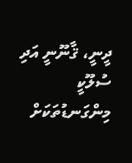ދީނީ، ޤާނޫނީ އަދި ސުލޫކީ މިންގަނޑުތަކަށް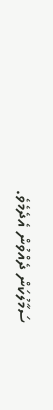ސަމާލުކަން ދެއްވުން އެދެމެވެ.